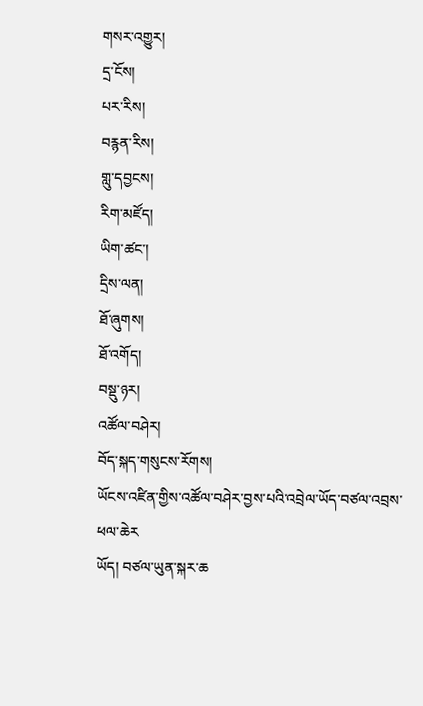གསར་འགྱུར།
དྲ་ངོས།
པར་རིས།
བརྙན་རིས།
གླུ་དབྱངས།
རིག་མཛོད།
ཡིག་ཚང་།
དྲིས་ལན།
ཐོ་ཞུགས།
ཐོ་འགོད།
བསྡུ་ཉར།
འཚོལ་བཤེར།
བོད་སྐད་གསུངས་རོགས།
ཡོངས་འཛིན་གྱིས་འཚོལ་བཤེར་བྱས་པའི་འབྲེལ་ཡོད་བཙལ་འབྲས་ཕལ་ཆེར
ཡོད། བཙལ་ཡུན་སྐར་ཆ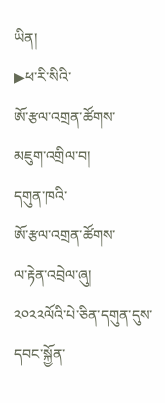ཡིན།
▶ཕ་རི་སིའི་
ཨོ་རྩལ་འགྲན་ཚོགས་
མཇུག་འགྲིལ་བ།
དགུན་ཁའི་
ཨོ་རྩལ་འགྲན་ཚོགས་
ལ་རྟེན་འབྲེལ་ཞུ།
༢༠༢༢ལོའི་པེ་ཅིན་དགུན་དུས་དབང་སྐྱོན་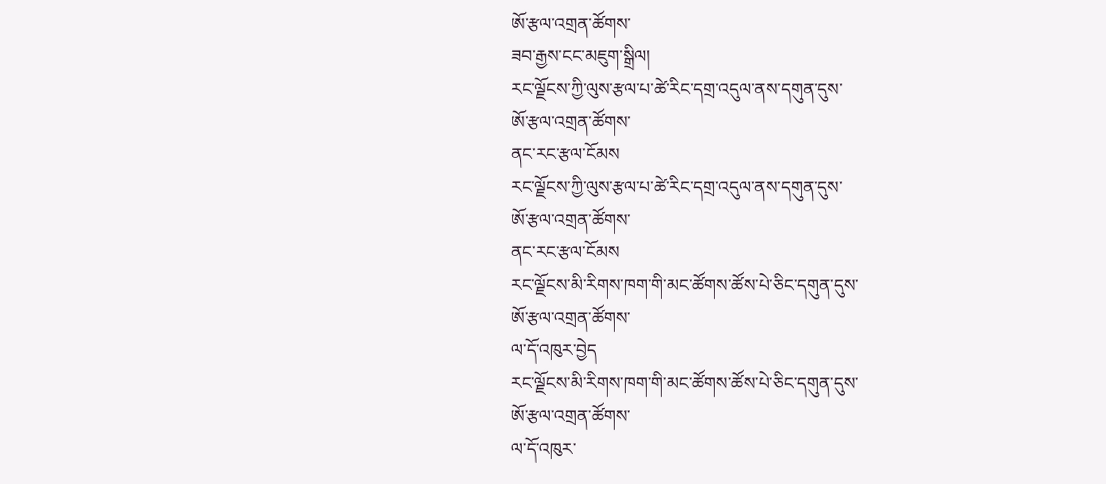ཨོ་རྩལ་འགྲན་ཚོགས་
ཟབ་རྒྱས་ངང་མཇུག་སྒྲིལ།
རང་ལྗོངས་ཀྱི་ལུས་རྩལ་པ་ཚེ་རིང་དགྲ་འདུལ་ནས་དགུན་དུས་
ཨོ་རྩལ་འགྲན་ཚོགས་
ནང་རང་རྩལ་ངོམས
རང་ལྗོངས་ཀྱི་ལུས་རྩལ་པ་ཚེ་རིང་དགྲ་འདུལ་ནས་དགུན་དུས་
ཨོ་རྩལ་འགྲན་ཚོགས་
ནང་རང་རྩལ་ངོམས
རང་ལྗོངས་མི་རིགས་ཁག་གི་མང་ཚོགས་ཚོས་པེ་ཅིང་དགུན་དུས་
ཨོ་རྩལ་འགྲན་ཚོགས་
ལ་དོ་འཁུར་བྱེད
རང་ལྗོངས་མི་རིགས་ཁག་གི་མང་ཚོགས་ཚོས་པེ་ཅིང་དགུན་དུས་
ཨོ་རྩལ་འགྲན་ཚོགས་
ལ་དོ་འཁུར་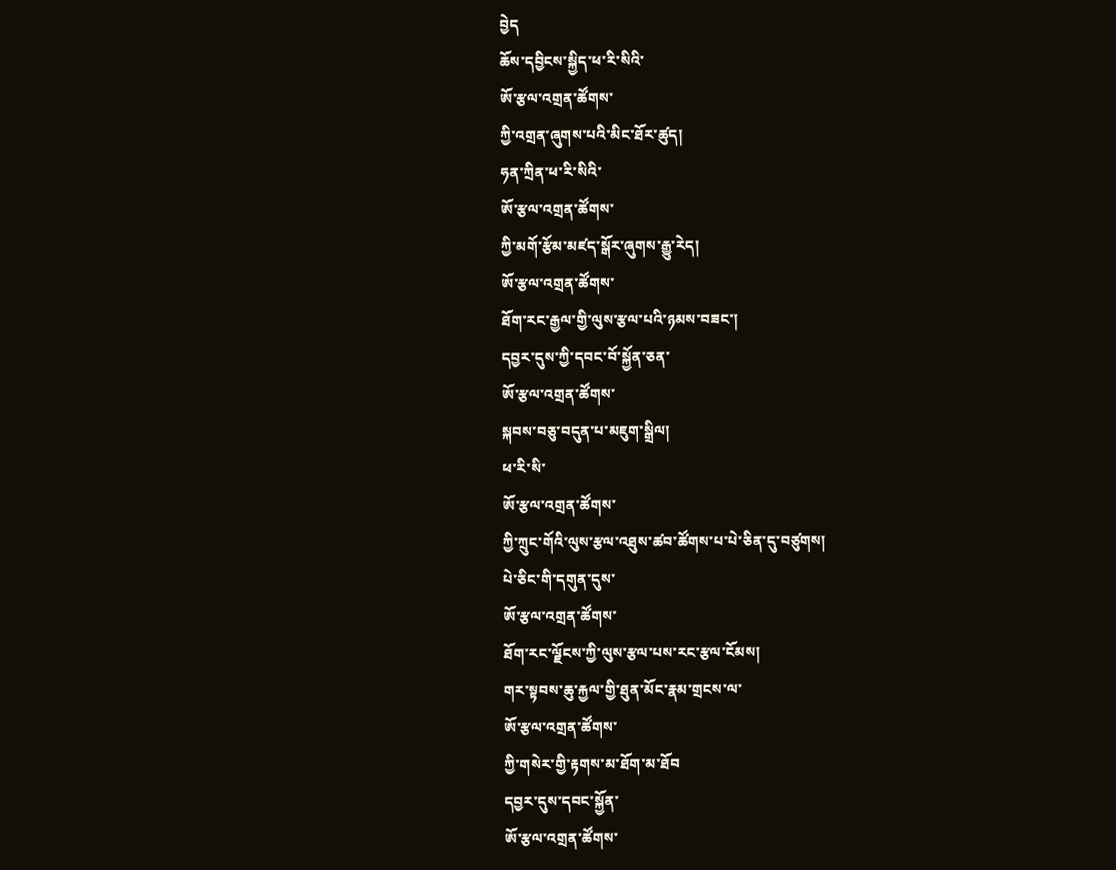བྱེད
ཆོས་དབྱིངས་སྐྱིད་ཕ་རི་སིའི་
ཨོ་རྩལ་འགྲན་ཚོགས་
ཀྱི་འགྲན་ཞུགས་པའི་མིང་ཐོར་ཚུད།
ཧན་ཀྲིན་ཕ་རི་སིའི་
ཨོ་རྩལ་འགྲན་ཚོགས་
ཀྱི་མགོ་རྩོམ་མཛད་སྒོར་ཞུགས་རྒྱུ་རེད།
ཨོ་རྩལ་འགྲན་ཚོགས་
ཐོག་རང་རྒྱལ་གྱི་ལུས་རྩལ་པའི་ཉམས་བཟང་།
དབྱར་དུས་ཀྱི་དབང་བོ་སྐྱོན་ཅན་
ཨོ་རྩལ་འགྲན་ཚོགས་
སྐབས་བཅུ་བདུན་པ་མཇུག་སྒྲིལ།
ཕ་རི་སི་
ཨོ་རྩལ་འགྲན་ཚོགས་
ཀྱི་ཀྲུང་གོའི་ལུས་རྩལ་འཐུས་ཚབ་ཚོགས་པ་པེ་ཅིན་དུ་བཙུགས།
པེ་ཅིང་གི་དགུན་དུས་
ཨོ་རྩལ་འགྲན་ཚོགས་
ཐོག་རང་ལྗོངས་ཀྱི་ལུས་རྩལ་པས་རང་རྩལ་ངོམས།
གར་སྟབས་ཆུ་རྐྱལ་གྱི་ཐུན་མོང་རྣམ་གྲངས་ལ་
ཨོ་རྩལ་འགྲན་ཚོགས་
ཀྱི་གསེར་གྱི་རྟགས་མ་ཐོག་མ་ཐོབ
དབྱར་དུས་དབང་སྐྱོན་
ཨོ་རྩལ་འགྲན་ཚོགས་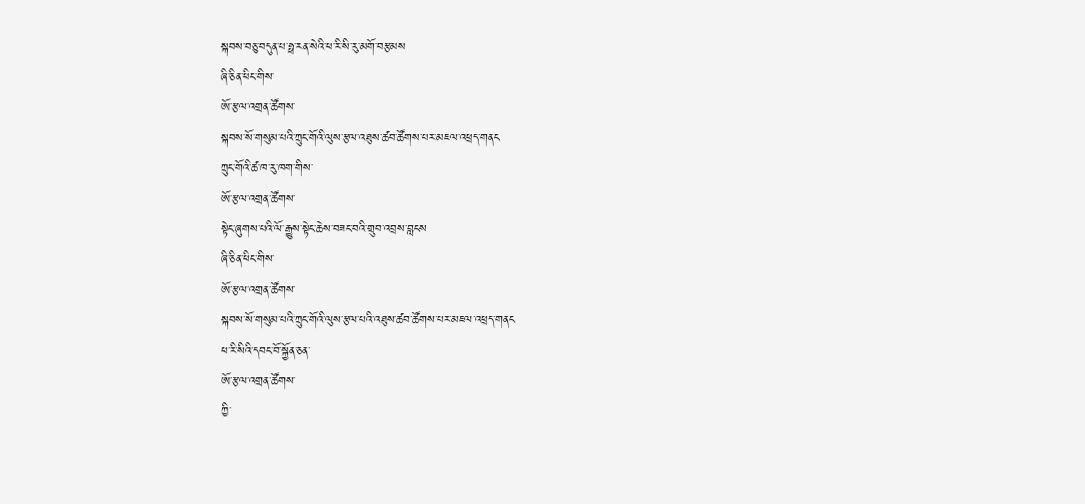སྐབས་བཅུ་བདུན་པ་ཧྥ་རན་སེའི་ཕ་རི་སི་རུ་མགོ་བརྩམས
ཞི་ཅིན་ཕིང་གིས་
ཨོ་རྩལ་འགྲན་ཚོགས་
སྐབས་སོ་གསུམ་པའི་ཀྲུང་གོའི་ལུས་རྩལ་འཐུས་ཚབ་ཚོགས་པར་མཇལ་འཕྲད་གནང
ཀྲུང་གོའི་ཚ་ཁ་རུ་ཁག་གིས་
ཨོ་རྩལ་འགྲན་ཚོགས་
སྟེང་ཞུགས་པའི་ལོ་རྒྱུས་སྟེང་ཆེས་བཟང་བའི་གྲུབ་འབྲས་བླངས
ཞི་ཅིན་ཕིང་གིས་
ཨོ་རྩལ་འགྲན་ཚོགས་
སྐབས་སོ་གསུམ་པའི་ཀྲུང་གོའི་ལུས་རྩལ་པའི་འཐུས་ཚབ་ཚོགས་པར་མཇལ་འཕྲད་གནང
ཕ་རི་སིའི་དབང་བོ་སྐྱོན་ཅན་
ཨོ་རྩལ་འགྲན་ཚོགས་
ཀྱི་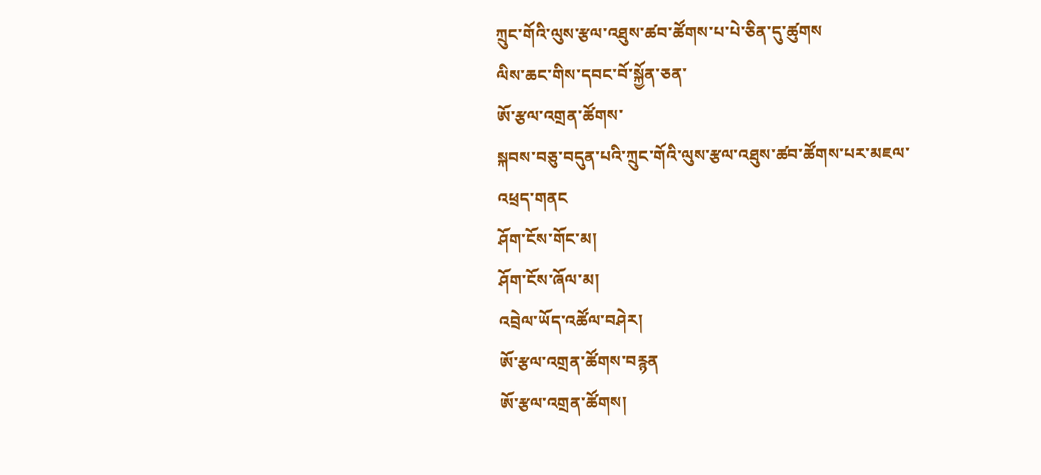ཀྲུང་གོའི་ལུས་རྩལ་འཐུས་ཚབ་ཚོགས་པ་པེ་ཅིན་དུ་ཚུགས
ལིས་ཆང་གིས་དབང་བོ་སྐྱོན་ཅན་
ཨོ་རྩལ་འགྲན་ཚོགས་
སྐབས་བཅུ་བདུན་པའི་ཀྲུང་གོའི་ལུས་རྩལ་འཐུས་ཚབ་ཚོགས་པར་མཇལ་འཕྲད་གནང
ཤོག་ངོས་གོང་མ།
ཤོག་ངོས་ཞོལ་མ།
འབྲེལ་ཡོད་འཚོལ་བཤེར།
ཨོ་རྩལ་འགྲན་ཚོགས་བརྙན
ཨོ་རྩལ་འགྲན་ཚོགས།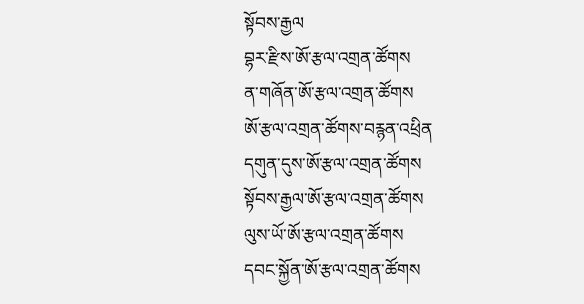སྟོབས་རྒྱལ
བྷར་རྫིས་ཨོ་རྩལ་འགྲན་ཚོགས
ན་གཞོན་ཨོ་རྩལ་འགྲན་ཚོགས
ཨོ་རྩལ་འགྲན་ཚོགས་བརྙན་འཕྲིན
དགུན་དུས་ཨོ་རྩལ་འགྲན་ཚོགས
སྟོབས་རྒྱལ་ཨོ་རྩལ་འགྲན་ཚོགས
ལུས་ཡོ་ཨོ་རྩལ་འགྲན་ཚོགས
དབང་སྐྱོན་ཨོ་རྩལ་འགྲན་ཚོགས